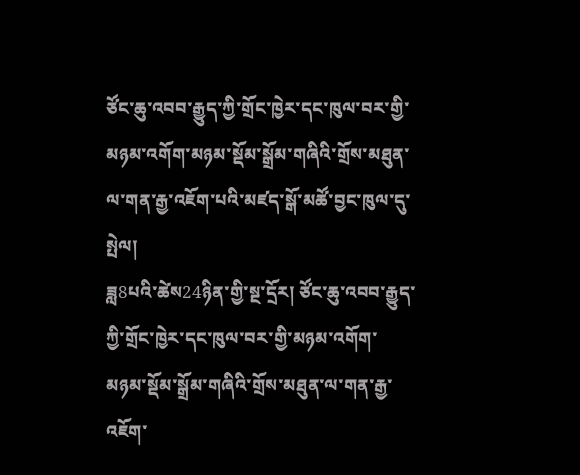ཙོང་ཆུ་འབབ་རྒྱུད་ཀྱི་གྲོང་ཁྱེར་དང་ཁུལ་བར་གྱི་མཉམ་འགོག་མཉམ་སྡོམ་སྒྲོམ་གཞིའི་གྲོས་མཐུན་ལ་གན་རྒྱ་འཇོག་པའི་མཛད་སྒོ་མཚོ་བྱང་ཁུལ་དུ་སྤེལ།
ཟླ8པའི་ཚེས24ཉིན་གྱི་སྔ་དྲོར། ཙོང་ཆུ་འབབ་རྒྱུད་ཀྱི་གྲོང་ཁྱེར་དང་ཁུལ་བར་གྱི་མཉམ་འགོག་མཉམ་སྡོམ་སྒྲོམ་གཞིའི་གྲོས་མཐུན་ལ་གན་རྒྱ་འཇོག་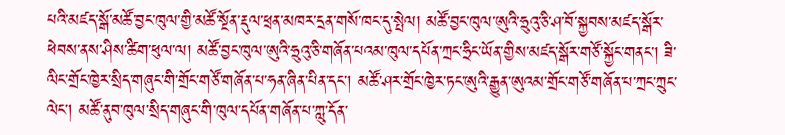པའི་མཛད་སྒོ་མཚོ་བྱང་ཁུལ་གྱི་མཚོ་སྔོན་རྡུལ་ཕྲན་མཁར་དྲན་གསོ་ཁང་དུ་སྤེལ། མཚོ་བྱང་ཁུལ་ཨུའི་ཧྲུའུ་ཅི་ཤ་བོ་སྐྱབས་མཛད་སྒོར་ཕེབས་ནས་ཤིས་ཚིག་ཕུལ་ལ། མཚོ་བྱང་ཁུལ་ཨུའི་ཧྲུའུ་ཅི་གཞོན་པའམ་ཁུལ་དཔོན་ཀྲང་ཧྲིང་ཡོན་གྱིས་མཛད་སྒོར་གཙོ་སྐྱོང་གནང་། ཟི་ལིང་གྲོང་ཁྱེར་སྲིད་གཞུང་གི་གྲོང་གཙོ་གཞོན་པ་ཧན་ཞིན་པིན་དང་། མཚོ་ཤར་གྲོང་ཁྱེར་ཏང་ཨུའི་རྒྱུན་ཨུའམ་གྲོང་གཙོ་གཞོན་པ་ཀྲང་ཀྲུང་ལེང་། མཚོ་ནུབ་ཁུལ་སྲིད་གཞུང་གི་ཁུལ་དཔོན་གཞོན་པ་ཀླུ་དོན་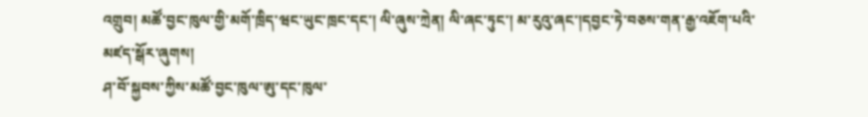འགྲུབ། མཚོ་བྱང་ཁུལ་གྱི་མགོ་ཁྲིད་ཝང་ཡུང་ཁྲང་དང་། ལི་ཞུས་ཀྲེན། ལི་ཞང་ཏུང་། མ་རུའུ་ཞང་།དབྱང་ཏེ་བཅས་གན་རྒྱ་འཇོག་པའི་མཛད་སྒོར་ཞུགས།
ཤ་བོ་སྐྱབས་ཀྱིས་མཚོ་བྱང་ཁུལ་ཨུ་དང་ཁུལ་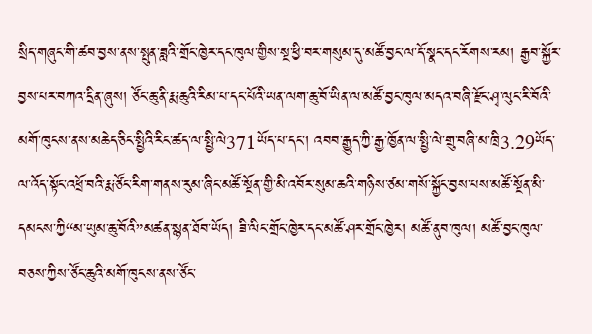སྲིད་གཞུང་གི་ཚབ་བྱས་ནས་སྤུན་ཟླའི་གྲོང་ཁྱེར་དང་ཁུལ་གྱིས་སྔ་ཕྱི་བར་གསུམ་དུ་མཚོ་བྱང་ལ་དོ་སྣང་དང་རོགས་རམ། རྒྱབ་སྐྱོར་བྱས་པར་བཀའ་དྲིན་ཞུས། ཙོང་ཆུ་ནི་རྨ་ཆུའི་རིམ་པ་དང་པོའི་ཡན་ལག་ཆུ་བོ་ཡིན་ལ་མཚོ་བྱང་ཁུལ་མདའ་བཞི་རྫོང་ཤྭ་ལུང་རི་བོའི་མགོ་ཁུངས་ནས་མཆེད་ཅིང་སྤྱིའི་རིང་ཚད་ལ་སྤྱི་ལེ371ཡོད་པ་དང་། འབབ་རྒྱུད་ཀྱི་རྒྱ་ཁྱོན་ལ་སྤྱི་ལེ་གྲུ་བཞི་མ་ཁྲི3.29ཡོད་ལ་འོད་སྟོང་འཕྲོ་བའི་རྨ་ཙོང་རིག་གནས་རུམ་ཞིང་མཚོ་སྔོན་གྱི་མི་འབོར་སུམ་ཆའི་གཉིས་ཙམ་གསོ་སྐྱོང་བྱས་པས་མཚོ་སྔོན་མི་དམངས་ཀྱི“མ་ཡུམ་ཆུ་བོའི”མཚན་སྙན་ཐོབ་ཡོད། ཟི་ལིང་གྲོང་ཁྱེར་དང་མཚོ་ཤར་གྲོང་ཁྱེར། མཚོ་ནུབ་ཁུལ། མཚོ་བྱང་ཁུལ་བཅས་ཀྱིས་ཙོང་ཆུའི་མགོ་ཁུངས་ནས་ཙོང་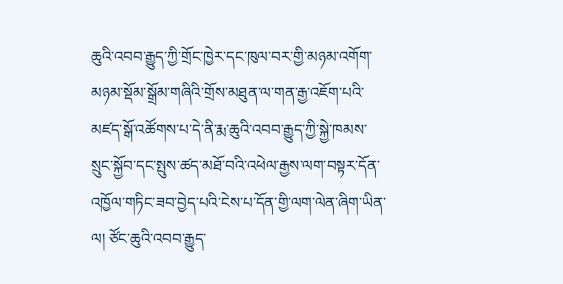ཆུའི་འབབ་རྒྱུད་ཀྱི་གྲོང་ཁྱེར་དང་ཁུལ་བར་གྱི་མཉམ་འགོག་མཉམ་སྡོམ་སྒྲོམ་གཞིའི་གྲོས་མཐུན་ལ་གན་རྒྱ་འཇོག་པའི་མཛད་སྒོ་འཚོགས་པ་དེ་ནི་རྨ་ཆུའི་འབབ་རྒྱུད་ཀྱི་སྐྱེ་ཁམས་སྲུང་སྐྱོབ་དང་སྤུས་ཚད་མཐོ་བའི་འཕེལ་རྒྱས་ལག་བསྟར་དོན་འཁྱོལ་གཏིང་ཟབ་བྱེད་པའི་ངེས་པ་དོན་གྱི་ལག་ལེན་ཞིག་ཡིན་ལ། ཙོང་ཆུའི་འབབ་རྒྱུད་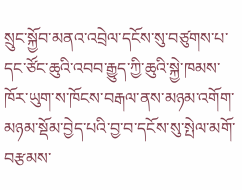སྲུང་སྐྱོབ་མནའ་འབྲེལ་དངོས་སུ་བཙུགས་པ་དང་ཙོང་ཆུའི་འབབ་རྒྱུད་ཀྱི་ཆུའི་སྐྱེ་ཁམས་ཁོར་ཡུག་ས་ཁོངས་བརྒལ་ནས་མཉམ་འགོག་མཉམ་སྡོམ་བྱེད་པའི་བྱ་བ་དངོས་སུ་སྤེལ་མགོ་བརྩམས་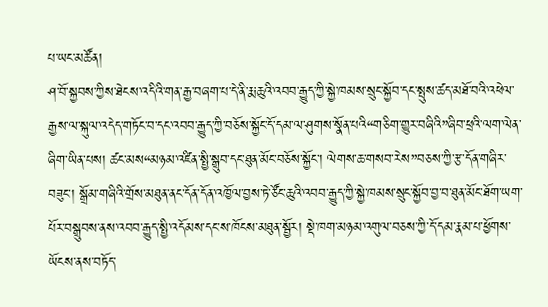པ་ཡང་མཚོན།
ཤ་བོ་སྐྱབས་ཀྱིས་ཐེངས་འདིའི་གན་རྒྱ་བཞག་པ་དེ་ནི་རྨ་ཆུའི་འབབ་རྒྱུད་ཀྱི་སྐྱེ་ཁམས་སྲུང་སྐྱོབ་དང་སྤུས་ཚད་མཐོ་བའི་འཕེལ་རྒྱས་ལ་སྐུལ་འདེད་གཏོང་བ་དང་འབབ་རྒྱུད་ཀྱི་བཅོས་སྐྱོང་དོ་དམ་ལ་ཤུགས་སྣོན་པའི“གཅིག་གྱུར་བཞིའི”ཞིབ་ཕྲའི་ལག་ལེན་ཞིག་ཡིན་པས། ཚང་མས“མཉམ་འཛིན་སྤྱི་སྒྲུབ་དང་ཐུན་མོང་བཅོས་སྐྱོང་། ལེགས་ཆ་གསབ་རེས”བཅས་ཀྱི་རྩ་དོན་གཞིར་བཟུང་། སྒྲོམ་གཞིའི་གྲོས་མཐུན་ནང་དོན་དོན་འཁྱོལ་བྱས་ཏེ་ཙོང་ཆུའི་འབབ་རྒྱུད་ཀྱི་སྐྱེ་ཁམས་སྲུང་སྐྱོབ་བྱ་བ་ཐུན་མོང་ཐོག་ཡག་པོར་བསྒྲུབས་ནས་འབབ་རྒྱུད་སྤྱི་འདོམས་དང་ས་ཁོངས་མཐུན་སྦྱོར། སྡེ་ཁག་མཉམ་འགུལ་བཅས་ཀྱི་དོ་དམ་རྣམ་པ་ཕྱོགས་ཡོངས་ནས་བཏོད་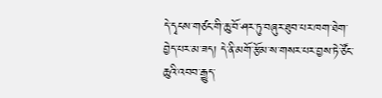དེ་དྭངས་གཙང་གི་ཆུ་བོ་ཤར་ཏུ་བཞུར་ཐུབ་པར་ཁག་ཐེག་བྱེད་པར་མ་ཟད། དེ་ནི་མགོ་རྩོམ་ས་གསར་པར་བྱས་ཏེ་ཙོང་ཆུའི་འབབ་རྒྱུད་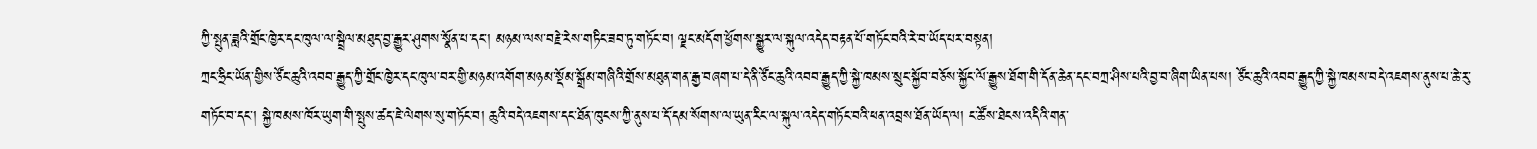ཀྱི་སྤུན་ཟླའི་གྲོང་ཁྱེར་དང་ཁུལ་ལ་སྦྲེལ་མཐུད་བྱ་རྒྱུར་ཤུགས་སྣོན་པ་དང་། མཉམ་ལས་བརྗེ་རེས་གཏིང་ཟབ་ཏུ་གཏོང་བ། ལྗང་མདོག་ཕྱོགས་སྒྱུར་ལ་སྐུལ་འདེད་བརྟན་པོ་གཏོང་བའི་རེ་བ་ཡོད་པར་བསྟན།
ཀྲང་ཧྲིང་ཡོན་གྱིས་ཙོང་ཆུའི་འབབ་རྒྱུད་ཀྱི་གྲོང་ཁྱེར་དང་ཁུལ་བར་གྱི་མཉམ་འགོག་མཉམ་སྡོམ་སྒྲོམ་གཞིའི་གྲོས་མཐུན་གན་རྒྱ་བཞག་པ་དེ་ནི་ཙོང་ཆུའི་འབབ་རྒྱུད་ཀྱི་སྐྱེ་ཁམས་སྲུང་སྐྱོབ་བཅོས་སྐྱོང་ལོ་རྒྱུས་ཐོག་གི་དོན་ཆེན་དང་བཀྲ་ཤིས་པའི་བྱ་བ་ཞིག་ཡིན་པས། ཙོང་ཆུའི་འབབ་རྒྱུད་ཀྱི་སྐྱེ་ཁམས་བདེ་འཇགས་ནུས་པ་ཆེ་རུ་གཏོང་བ་དང་། སྐྱེ་ཁམས་ཁོར་ཡུག་གི་སྤུས་ཚད་ཇེ་ལེགས་སུ་གཏོང་བ། ཆུའི་བདེ་འཇགས་དང་ཐོན་ཁུངས་ཀྱི་ནུས་པ་དོ་དམ་སོགས་ལ་ཡུན་རིང་ལ་སྐུལ་འདེད་གཏོང་བའི་ཕན་འབྲས་ཐོན་ཡོད་ལ། ང་ཚོས་ཐེངས་འདིའི་གན་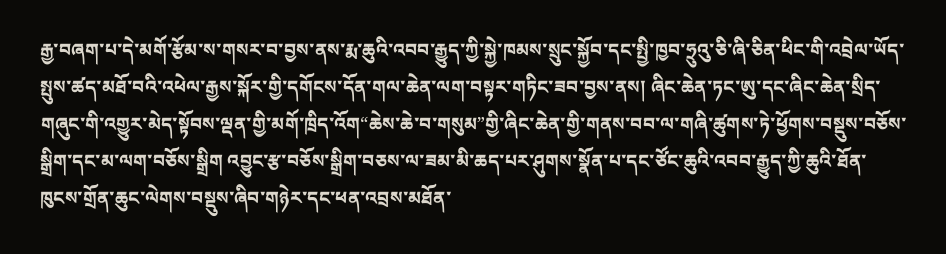རྒྱ་བཞག་པ་དེ་མགོ་རྩོམ་ས་གསར་བ་བྱས་ནས་རྨ་ཆུའི་འབབ་རྒྱུད་ཀྱི་སྐྱེ་ཁམས་སྲུང་སྐྱོབ་དང་སྤྱི་ཁྱབ་ཧྲུའུ་ཅི་ཞི་ཅིན་ཕིང་གི་འབྲེལ་ཡོད་སྤུས་ཚད་མཐོ་བའི་འཕེལ་རྒྱས་སྐོར་གྱི་དགོངས་དོན་གལ་ཆེན་ལག་བསྟར་གཏིང་ཟབ་བྱས་ནས། ཞིང་ཆེན་ཏང་ཨུ་དང་ཞིང་ཆེན་སྲིད་གཞུང་གི་འགྱུར་མེད་སྟོབས་ལྡན་གྱི་མགོ་ཁྲིད་འོག“ཆེས་ཆེ་བ་གསུམ”གྱི་ཞིང་ཆེན་གྱི་གནས་བབ་ལ་གཞི་ཚུགས་ཏེ་ཕྱོགས་བསྡུས་བཅོས་སྒྲིག་དང་མ་ལག་བཅོས་སྒྲིག འབྱུང་རྩ་བཅོས་སྒྲིག་བཅས་ལ་ཟམ་མི་ཆད་པར་ཤུགས་སྣོན་པ་དང་ཙོང་ཆུའི་འབབ་རྒྱུད་ཀྱི་ཆུའི་ཐོན་ཁུངས་གྲོན་ཆུང་ལེགས་བསྡུས་ཞིབ་གཉེར་དང་ཕན་འབྲས་མཐོན་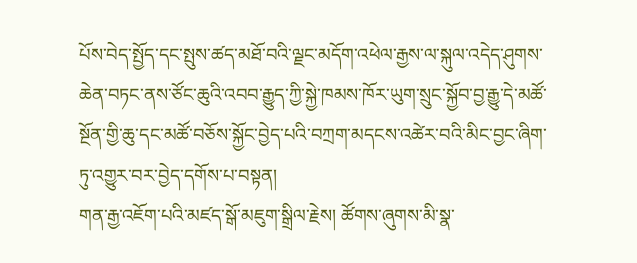པོས་བེད་སྤྱོད་དང་སྤུས་ཚད་མཐོ་བའི་ལྗང་མདོག་འཕེལ་རྒྱས་ལ་སྐུལ་འདེད་ཤུགས་ཆེན་བཏང་ནས་ཙོང་ཆུའི་འབབ་རྒྱུད་ཀྱི་སྐྱེ་ཁམས་ཁོར་ཡུག་སྲུང་སྐྱོབ་བྱ་རྒྱུ་དེ་མཚོ་སྔོན་གྱི་ཆུ་དང་མཚོ་བཅོས་སྐྱོང་བྱེད་པའི་བཀྲག་མདངས་འཚེར་བའི་མིང་བྱང་ཞིག་ཏུ་འགྱུར་བར་བྱེད་དགོས་པ་བསྟན།
གན་རྒྱ་འཇོག་པའི་མཛད་སྒོ་མཇུག་སྒྲིལ་རྗེས། ཚོགས་ཞུགས་མི་སྣ་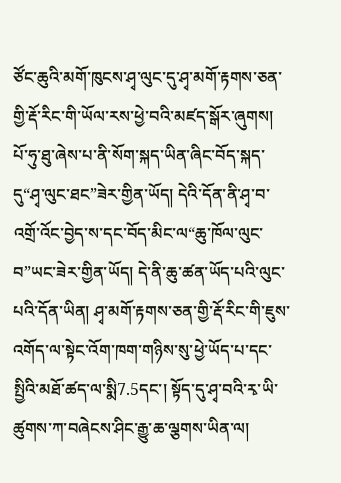ཙོང་ཆུའི་མགོ་ཁུངས་ཤྭ་ལུང་དུ་ཤྭ་མགོ་རྟགས་ཅན་གྱི་རྡོ་རིང་གི་ཡོལ་རས་ཕྱེ་བའི་མཛད་སྒོར་ཞུགས། པོ་ཧུ་ཐུ་ཞེས་པ་ནི་སོག་སྐད་ཡིན་ཞིང་བོད་སྐད་དུ“ཤྭ་ལུང་ཐང”ཟེར་གྱིན་ཡོད། དེའི་དོན་ནི་ཤྭ་བ་འགྲོ་འོང་བྱེད་ས་དང་བོད་མིང་ལ“ཆུ་ཁོལ་ལུང་བ”ཡང་ཟེར་གྱིན་ཡོད། དེ་ནི་ཆུ་ཚན་ཡོད་པའི་ལུང་པའི་དོན་ཡིན། ཤྭ་མགོ་རྟགས་ཅན་གྱི་རྡོ་རིང་གི་ཇུས་འགོད་ལ་སྟེང་འོག་ཁག་གཉིས་སུ་ཕྱེ་ཡོད་པ་དང་སྤྱིའི་མཐོ་ཚད་ལ་སྨི7.5དང་། སྟོད་དུ་ཤྭ་བའི་རྭ་ཡི་ཚུགས་ཀ་བཞེངས་ཤིང་རྒྱུ་ཆ་ལྕགས་ཡིན་ལ།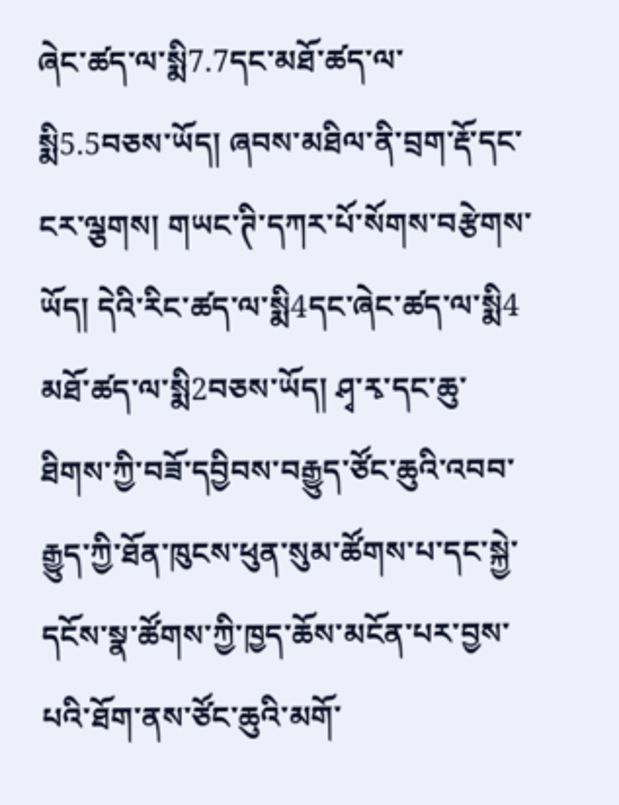ཞེང་ཚད་ལ་སྨི7.7དང་མཐོ་ཚད་ལ་སྨི5.5བཅས་ཡོད། ཞབས་མཐིལ་ནི་བྲག་རྡོ་དང་ངར་ལྕགས། གཡང་ཊི་དཀར་པོ་སོགས་བརྩེགས་ཡོད། དེའི་རིང་ཚད་ལ་སྨི4དང་ཞེང་ཚད་ལ་སྨི4 མཐོ་ཚད་ལ་སྨི2བཅས་ཡོད། ཤྭ་རྭ་དང་ཆུ་ཐིགས་ཀྱི་བཟོ་དབྱིབས་བརྒྱུད་ཙོང་ཆུའི་འབབ་རྒྱུད་ཀྱི་ཐོན་ཁུངས་ཕུན་སུམ་ཚོགས་པ་དང་སྐྱེ་དངོས་སྣ་ཚོགས་ཀྱི་ཁྱད་ཆོས་མངོན་པར་བྱས་པའི་ཐོག་ནས་ཙོང་ཆུའི་མགོ་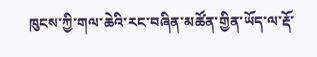ཁུངས་ཀྱི་གལ་ཆེའི་རང་བཞིན་མཚོན་གྱིན་ཡོད་ལ་རྡོ་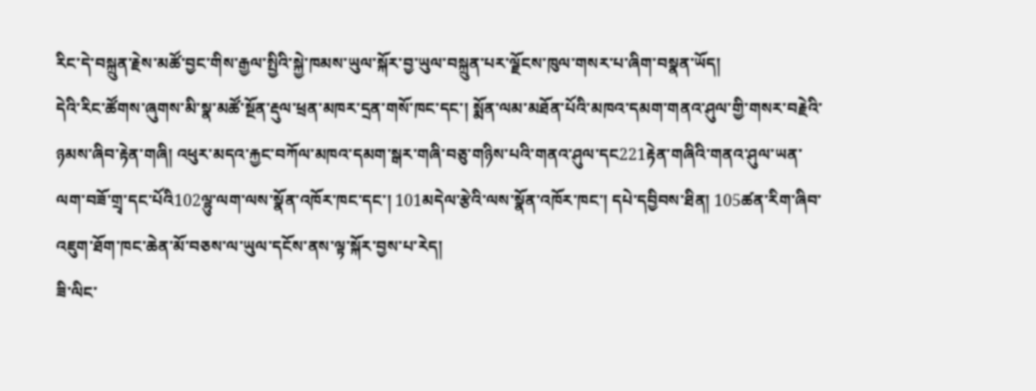རིང་དེ་བསྐྲུན་རྗེས་མཚོ་བྱང་གིས་རྒྱལ་སྤྱིའི་སྐྱེ་ཁམས་ཡུལ་སྐོར་བྱ་ཡུལ་བསྐྲུན་པར་ལྗོངས་ཁུལ་གསར་པ་ཞིག་བསྣན་ཡོད།
དེའི་རིང་ཚོགས་ཞུགས་མི་སྣ་མཚོ་སྔོན་རྡུལ་ཕྲན་མཁར་དྲན་གསོ་ཁང་དང་། སྨོན་ལམ་མཐོན་པོའི་མཁའ་དམག་གནའ་ཤུལ་གྱི་གསར་བརྗེའི་ཉམས་ཞིབ་རྟེན་གཞི། འཕུར་མདའ་རྐྱང་བཀོལ་མཁའ་དམག་སྒར་གཞི་བཅུ་གཉིས་པའི་གནའ་ཤུལ་དང221རྟེན་གཞིའི་གནའ་ཤུལ་ཡན་ལག་བཟོ་གྲྭ་དང་པོའི102ལྷུ་ལག་ལས་སྣོན་འཁོར་ཁང་དང་། 101མདེལ་རྩེའི་ལས་སྣོན་འཁོར་ཁང་། དཔེ་དབྱིབས་ཐིན། 105ཚན་རིག་ཞིབ་འཇུག་ཐོག་ཁང་ཆེན་མོ་བཅས་ལ་ཡུལ་དངོས་ནས་ལྟ་སྐོར་བྱས་པ་རེད།
ཟི་ལིང་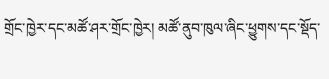གྲོང་ཁྱེར་དང་མཚོ་ཤར་གྲོང་ཁྱེར། མཚོ་ནུབ་ཁུལ་ཞིང་ཕྱུགས་དང་སྡོད་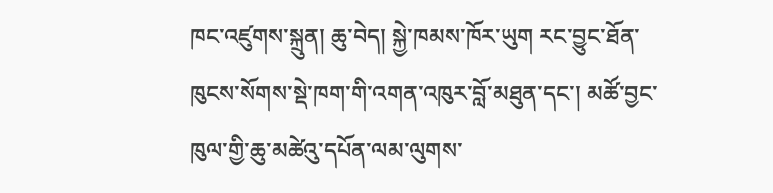ཁང་འཛུགས་སྐྲུན། ཆུ་བེད། སྐྱེ་ཁམས་ཁོར་ཡུག རང་བྱུང་ཐོན་ཁུངས་སོགས་སྡེ་ཁག་གི་འགན་འཁུར་བློ་མཐུན་དང་། མཚོ་བྱང་ཁུལ་གྱི་ཆུ་མཚེའུ་དཔོན་ལམ་ལུགས་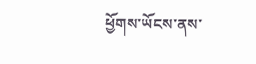ཕྱོགས་ཡོངས་ནས་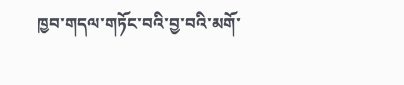ཁྱབ་གདལ་གཏོང་བའི་བྱ་བའི་མགོ་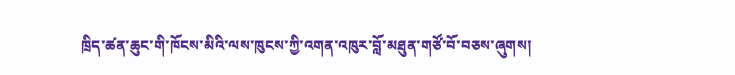ཁྲིད་ཚན་ཆུང་གི་ཁོངས་མིའི་ལས་ཁུངས་ཀྱི་འགན་འཁུར་བློ་མཐུན་གཙོ་བོ་བཅས་ཞུགས།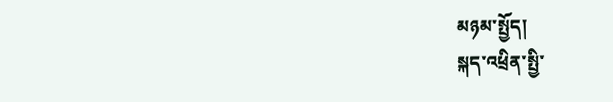མཉམ་སྤྱོད།
སྐད་འཕྲིན་སྤྱི་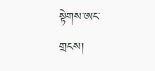སྟེགས་ཨང་གྲངས།